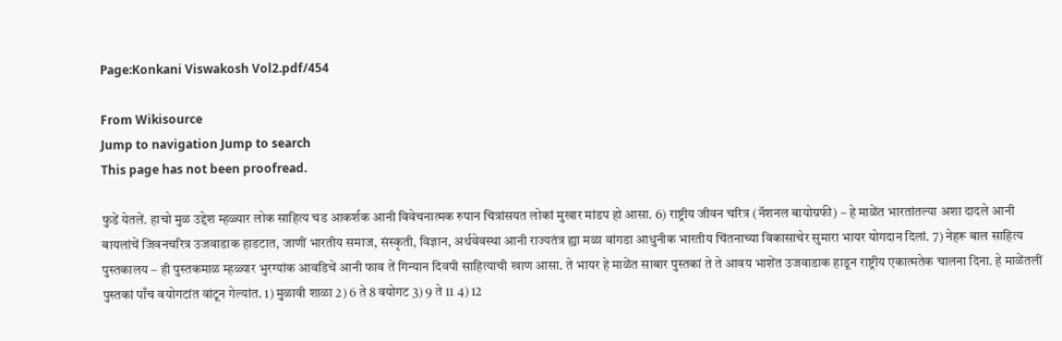Page:Konkani Viswakosh Vol2.pdf/454

From Wikisource
Jump to navigation Jump to search
This page has not been proofread.

फुडें येतलें. हाचो मुळ उद्देश म्हळ्यार लोक साहित्य चड आकर्शक आनी विवेचनात्मक रुपान चित्रांसयत लोकां मुखार मांडप हो आसा. 6) राष्ट्रीय जीवन चरित्र (नॅशनल बायोग्रफी) – हे माळेंत भारतांतल्या अशा दादले आनी बायलांचें जिवनचरित्र उजवाडाक हाडटात, जाणीं भारतीय समाज, संस्कृती, विज्ञान, अर्थवेवस्था आनी राज्यतंत्र ह्या मळा वांगडा आधुनीक भारतीय चिंतनाच्या विकासाचेर सुमारा भायर योगदान दिलां. 7) नेहरू बाल साहित्य पुस्तकालय – ही पुस्तकमाळ म्हळ्यार भुरग्यांक आवडिचें आनी फाव तें गिन्यान दिवपी साहित्याची खाण आसा. ते भायर हे माळेंत साबार पुस्तकां ते ते आवय भाशेंत उजवाडाक हाडून राष्ट्रीय एकात्मतेक चालना दिना. हे माळेंतलीं पुस्तकां पाँच वयोगटांत वांटून गेल्यांत. 1) मुळावी शाळा 2) 6 ते 8 वयोगट 3) 9 ते 11 4) 12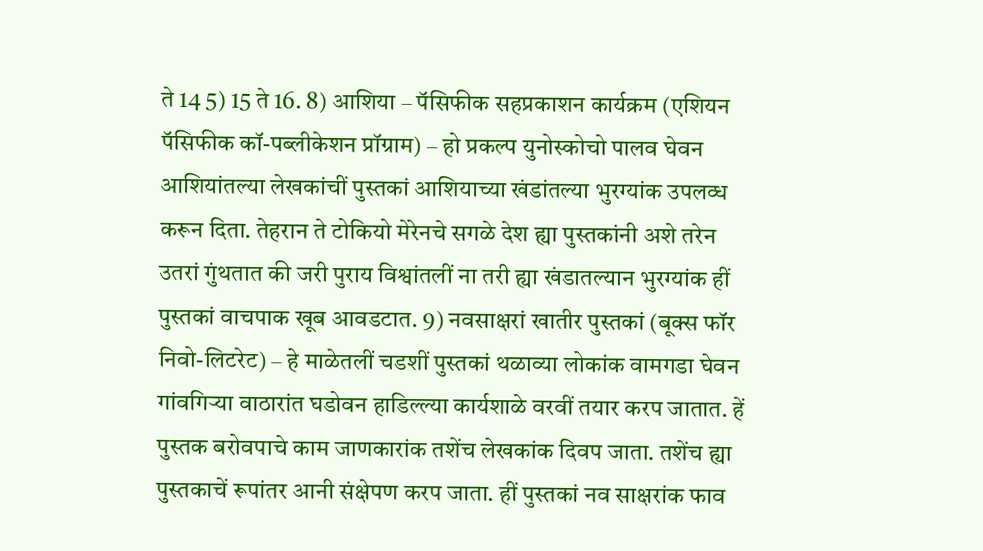ते 14 5) 15 ते 16. 8) आशिया – पॅसिफीक सहप्रकाशन कार्यक्रम (एशियन पॅसिफीक कॉ-पब्लीकेशन प्रॉग्राम) – हो प्रकल्प युनोस्कोचो पालव घेवन आशियांतल्या लेखकांचीं पुस्तकां आशियाच्या खंडांतल्या भुरग्यांक उपलव्ध करून दिता. तेहरान ते टोकियो मेरेनचे सगळे देश ह्या पुस्तकांनी अशे तरेन उतरां गुंथतात की जरी पुराय विश्वांतलीं ना तरी ह्या खंडातल्यान भुरग्यांक हीं पुस्तकां वाचपाक खूब आवडटात. 9) नवसाक्षरां खातीर पुस्तकां (बूक्स फॉर निवो-लिटरेट) – हे माळेतलीं चडशीं पुस्तकां थळाव्या लोकांक वामगडा घेवन गांवगिऱ्या वाठारांत घडोवन हाडिल्ल्या कार्यशाळे वरवीं तयार करप जातात. हें पुस्तक बरोवपाचे काम जाणकारांक तशेंच लेखकांक दिवप जाता. तशेंच ह्या पुस्तकाचें रूपांतर आनी संक्षेपण करप जाता. हीं पुस्तकां नव साक्षरांक फाव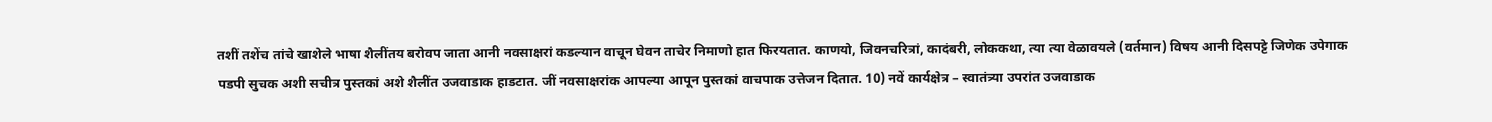तशीं तशेंच तांचे खाशेले भाषा शैलींतय बरोवप जाता आनी नवसाक्षरां कडल्यान वाचून घेवन ताचेर निमाणो हात फिरयतात. काणयो, जिवनचरित्रां, कादंबरी, लोककथा, त्या त्या वेळावयले (वर्तमान) विषय आनी दिसपट्टे जिणेक उपेगाक पडपी सुचक अशी सचीत्र पुस्तकां अशे शैलींत उजवाडाक हाडटात. जीं नवसाक्षरांक आपल्या आपून पुस्तकां वाचपाक उत्तेजन दितात. 10) नवें कार्यक्षेत्र – स्वातंत्र्या उपरांत उजवाडाक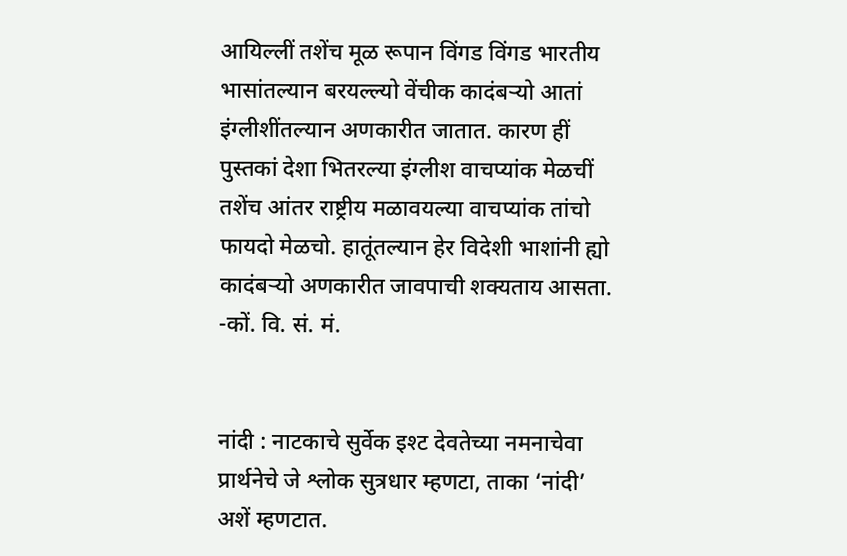आयिल्लीं तशेंच मूळ रूपान विंगड विंगड भारतीय भासांतल्यान बरयल्ल्यो वेंचीक कादंबऱ्यो आतां इंग्लीशींतल्यान अणकारीत जातात. कारण हीं पुस्तकां देशा भितरल्या इंग्लीश वाचप्यांक मेळचीं तशेंच आंतर राष्ट्रीय मळावयल्या वाचप्यांक तांचो फायदो मेळचो. हातूंतल्यान हेर विदेशी भाशांनी ह्यो कादंबऱ्यो अणकारीत जावपाची शक्यताय आसता. -कों. वि. सं. मं.


नांदी : नाटकाचे सुर्वेक इश्ट देवतेच्या नमनाचेवा प्रार्थनेचे जे श्लोक सुत्रधार म्हणटा, ताका ‘नांदी’ अशें म्हणटात.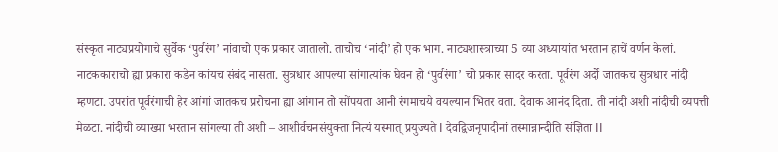संस्कृत नाट्यप्रयोगाचे सुर्वेक ‘पुर्वरंग’ नांवाचो एक प्रकार जातालो. ताचोच ‘नांदी’ हो एक भाग. नाट्यशास्त्राच्या 5 व्या अध्यायांत भरतान हाचें वर्णन केलां. नाटककाराचो ह्या प्रकारा कडेन कांयच संबंद नासता. सुत्रधार आपल्या सांगात्यांक घेवन हो ‘पुर्वरंगा’ चो प्रकार सादर करता. पूर्वरंग अर्दो जातकच सुत्रधार नांदी म्हणटा. उपरांत पूर्वरंगाची हेर आंगां जातकच प्ररोचना ह्या आंगान तो सोंपयता आनी रंगमाचये वयल्यान भितर वता. देवाक आनंद दिता. ती नांदी अशी नांदीची व्यपत्ती मेळटा. नांदीची व्याख्या भरतान सांगल्या ती अशी – आशीर्वचनसंयुक्ता नित्यं यस्मात् प्रयुज्यते Ι देवद्विजनृपादीनां तस्मान्नान्दीति संज्ञिता ΙΙ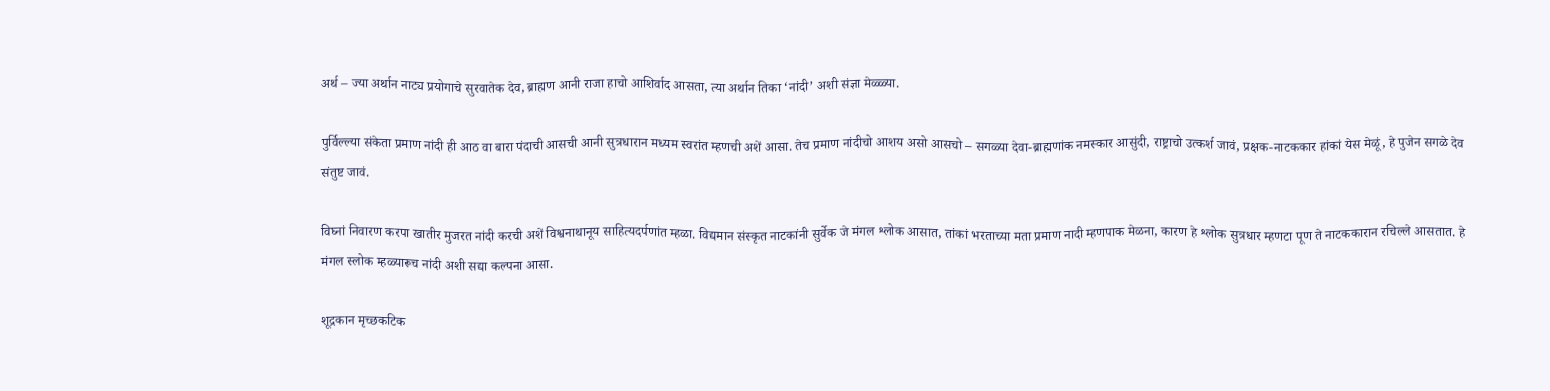अर्थ – ज्या अर्थान नाट्य प्रयोगाचे सुरवातेक देव, ब्राह्मण आनी राजा हाचो आशिर्वाद आसता, त्या अर्थान तिका ‘नांदी’ अशी संज्ञा मेळ्ळ्या.

पुर्विल्ल्या संकेता प्रमाण नांदी ही आठ वा बारा पंदाची आसची आनी सुत्रधारान मध्यम स्वरांत म्हणची अशें आसा. तेच प्रमाण नांदीचो आशय असो आसचो – सगळ्या देवा-ब्राह्मणांक नमस्कार आसुंदी, राष्ट्राचो उत्कर्श जावं, प्रक्षक-नाटककार हांकां येस मेळूं, हे पुजेन सगळे देव संतुष्ट जावं.

विघ्नां निवारण करपा खातीर मुजरत नांदी करची अशें विश्वनाथानूय साहित्यदर्पणांत म्हळा. विद्यमान संस्कृत नाटकांनी सुर्वेक जे मंगल श्लोक आसात, तांकां भरताच्या मता प्रमाण नादी म्हणपाक मेळना, कारण हे श्लोक सुत्रधार म्हणटा पूण ते नाटककारान रचिल्ले आसतात. हे मंगल स्लोक म्हळ्यारूच नांदी अशी सद्या कल्पना आसा.

शूद्रकान मृच्छकटिक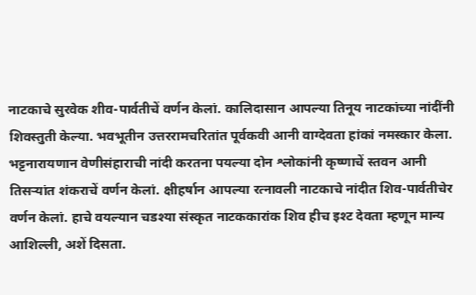नाटकाचे सुरवेक शीव-पार्वतीचें वर्णन केलां. कालिदासान आपल्या तिनूय नाटकांच्या नांदींनी शिवस्तुती केल्या. भवभूतीन उत्तररामचरितांत पूर्वकवी आनी वाग्देवता हांकां नमस्कार केला. भट्टनारायणान वेणीसंहाराची नांदी करतना पयल्या दोन श्लोकांनी कृष्णाचें स्तवन आनी तिसऱ्यांत शंकराचें वर्णन केलां. क्षीहर्षान आपल्या रत्नावली नाटकाचे नांदीत शिव-पार्वतीचेर वर्णन केलां. हाचे वयल्यान चडश्या संस्कृत नाटककारांक शिव हीच इश्ट देवता म्हणून मान्य आशिल्ली, अशें दिसता.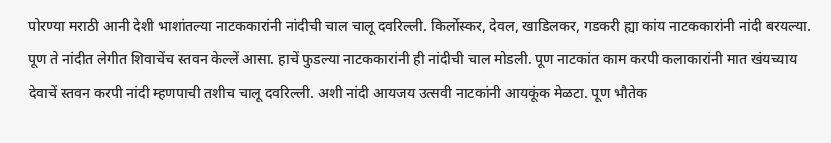पोरण्या मराठी आनी देशी भाशांतल्या नाटककारांनी नांदीची चाल चालू दवरिल्ली. किर्लोस्कर, देवल, खाडिलकर, गडकरी ह्या कांय नाटककारांनी नांदी बरयल्या. पूण ते नांदीत लेगीत शिवाचेंच स्तवन केल्लें आसा. हाचें फुडल्या नाटककारांनी ही नांदीची चाल मोडली. पूण नाटकांत काम करपी कलाकारांनी मात खंयच्याय देवाचें स्तवन करपी नांदी म्हणपाची तशीच चालू दवरिल्ली. अशी नांदी आयजय उत्सवी नाटकांनी आयकूंक मेळटा. पूण भौतेक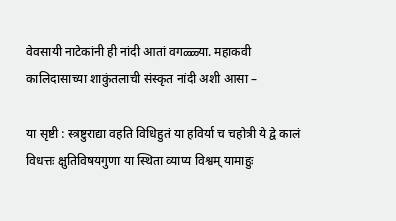वेवसायी नाटेकांनी ही नांदी आतां वगळ्ळ्या. महाकवी कालिदासाच्या शाकुंतलाची संस्कृत नांदी अशी आसा –

या सृष्टी : स्त्रष्टुराद्या वहति विधिहुतं या हविर्या च चहोत्री ये द्वे कालं विधत्तः क्षुतिविषयगुणा या स्थिता व्याप्य विश्वम् यामाहुः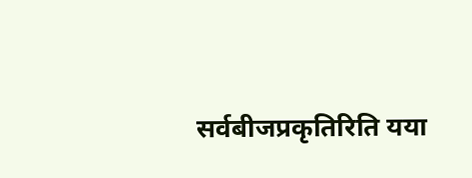सर्वबीजप्रकृतिरिति यया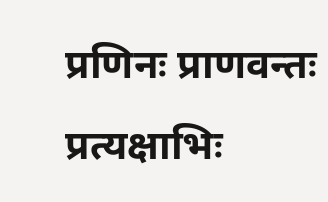प्रणिनः प्राणवन्तः प्रत्यक्षाभिः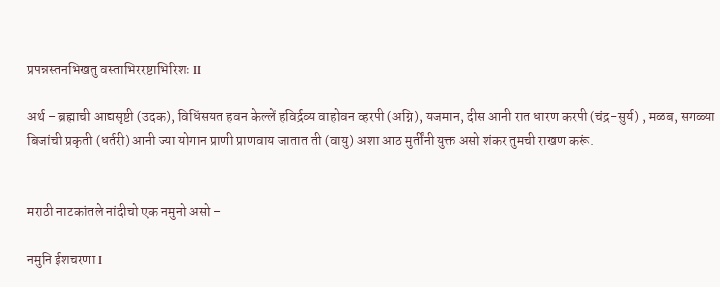प्रपन्नस्तनभिखतु वस्ताभिररष्टाभिरिशः ΙΙ

अर्थ – ब्रह्माची आद्यसृष्टी (उदक), विधिंसयत हवन केल्लें हविर्द्रव्य वाहोवन व्हरपी (अग्नि), यजमान, दीस आनी रात धारण करपी (चंद्र-सुर्य) , मळब, सगळ्या बिजांची प्रकृती (धर्तरी) आनी ज्या योगान प्राणी प्राणवाय जातात ती (वायु) अशा आठ मुर्तींनी युक्त असो शंकर तुमची राखण करूं.


मराठी नाटकांतले नांदीचो एक नमुनो असो –

नमुनि ईशचरणा Ι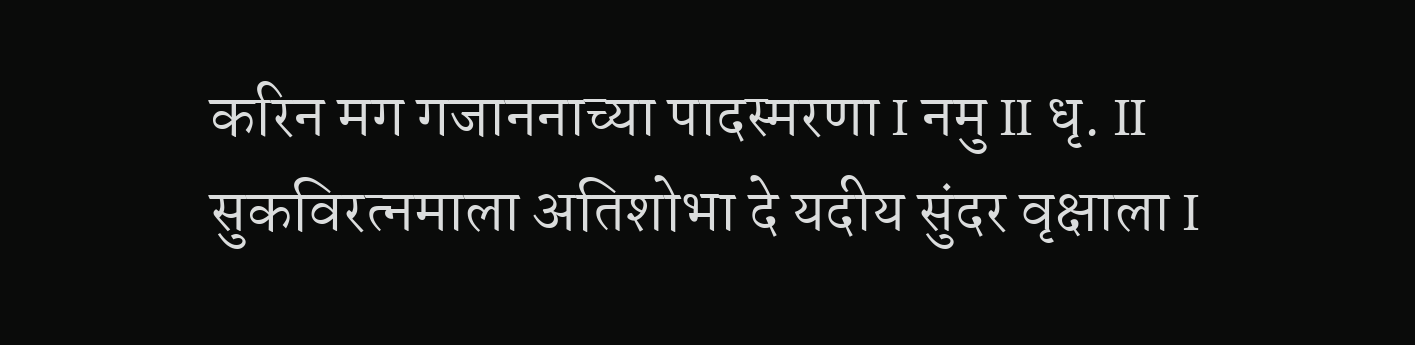करिन मग गजाननाच्या पादस्मरणा Ι नमु ΙΙ धृ. ΙΙ सुकविरत्नमाला अतिशोभा दे यदीय सुंदर वृक्षाला Ι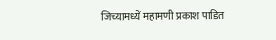जिच्यामध्यें महामणी प्रकाश पाडित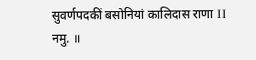सुवर्णपदकीं बसोनियां कालिदास राणा ΙΙ नमु. ॥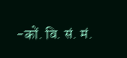-कों. वि. सं. मं.